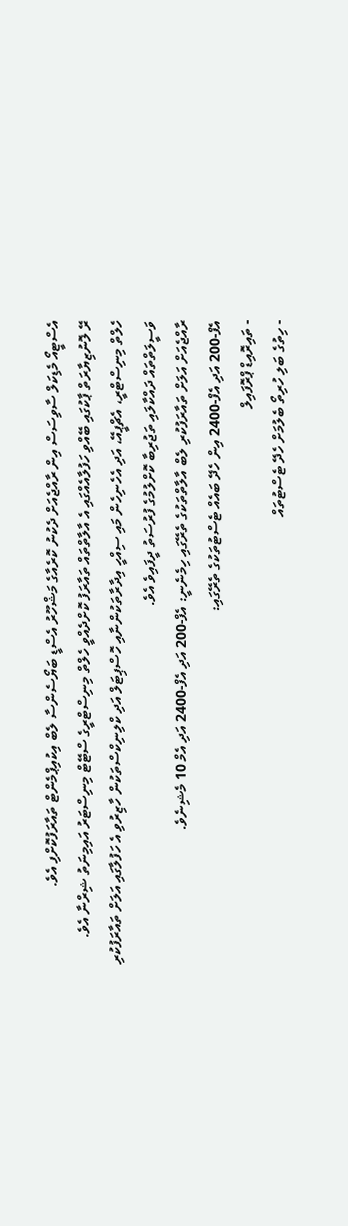އެސްޓީއޯ މެޑިކަލް ސާވިސަސް އިން ރާއްޖެއަށް ދެކުނު ކޮރެއާގެ މަޝްހޫރު އެސްޑީ ބަޔޯސެންސާ ލެބް އިކުއިޕްމެންޓް ތައާރަފުކޮށްފި އެވެ.
ރޭ ލޮނުޒިޔާރަތް ޕާކުގައި ބޭއްވި ހަފުލާއެއްގައި އެ އާލާތްތައް ތައާރަފު ކޮށްދެއްވީ ހެލްތް މިނިސްޓްރީގެ ސްޓޭޓް މިނިސްޓަރު އައިމިނަތު ޝިރްނާ އެވެ.
ހެލްތް މިނިސްޓްރީ، އެޗްޕީއޭ، އަދި އެހެނިހެން މައި ސިއްހީ އިދާރާތަކުންނާއި ހޮސްޕިޓަލް އަދި ކްލިނިކްސްތަކުން ހާޒިރުވި އެ ހަފުލާގައި އަލަށް ތައާރަފުކުރި ވަސީލަތްތައް ދައްކާލައި ތަޖުރިބާ ކޮށްލުމުގެ ފުރުސަތު ދީފައިވެ އެވެ.
ރާއްޖެއަށް އަލަށް ތައާރަފުކުރި ލެބް އާލާތްތަކުގެ ތެރޭގައި ހިމެނެނީ: އެފް-200 އަދި އެފް-2400 އަދި އެމް 10 މެޝިނެވެ.
އެފް-200 އަދި އެފް-2400 އިން ހެދޭ ބައެއް ޓެސްޓުތަކުގެ ތެރޭގައި:
- ތައިރޮއިޑް ޕްރޮފައިލް
- ހިތުގެ ބަލި ހުރިތޯ ބެލުމަށް ހެދޭ ޓެސްޓުތައް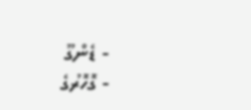- ޑެންގޫ
- ގޮހޮރުގެ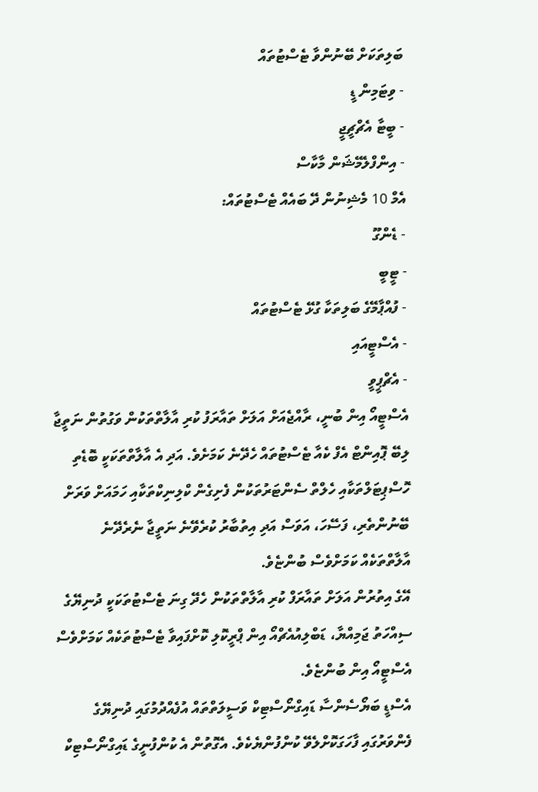ބަލިތަކަށް ބޭނުންވާ ޓެސްޓުތައް
- ވިޓަމިން ޑީ
- ބީޓާ އެޗްޗީޖީ
- އިންފްލެމޭޝަން މާކާސް
އެމް 10 މެޝިނުން ދޭ ބައެއް ޓެސްޓުތައް:
- ޑެންގޫ
- ޓީބީ
- ފުއްޕާމޭގެ ބަލިތަކާ ގުޅޭ ޓެސްޓުތައް
- އެސްޓީއައި
- އެޗްޕީވީ
އެސްޓީއޯ އިން ބުނީ، ރާއްޖެއަށް އަލަށް ތައާރަފު ކުރި އާލާތްތަކުން ވަގުތުން ނަތީޖާ ލިބޭ ޕޮއިންޓް އެފް ކެއާ ޓެސްޓުތައް ހެދޭނެ ކަމަށެވެ. އަދި އެ އާލާތްތަކަކީ ބޮޑެތި ހޮސްޕިޓަލްތަކާއި ހެލްތް ސެންޓަރުތަކުން ފެށިގެން ކްލިނިކްތަކާއި ހަމައަށް ވަރަށް ބޭނުންތެރި، ފަސޭހަ، އަވަސް އަދި އިތުބާރު ކުރެވޭނެ ނަތީޖާ ނެރެދޭނެ އާލާތްތަކެއް ކަމަށްވެސް ބުންޏެވެ.
އޭގެ އިތުރުން އަލަށް ތައާރަފް ކުރި އާލާތްތަކުން ހެދޭ ގިނަ ޓެސްޓުތަކަކީ ދުނިޔޭގެ ސިއްހަތު ޖަމިއްޔާ، ޑަބްލިއުއެޗްއޯ އިން ޕްރީކޮލި ކޮށްފައިވާ ޓެސްޓުތަކެއް ކަމަށްވެސް އެސްޓީއޯ އިން ބުންޏެވެ.
އެސްޑީ ބަޔޯސެންސާ ޑައިގްނޯސްޓިކް ވަސީލަތްތައް އުފެއްދުމުގައި ދުނިޔޭގެ ފެންވަރުގައި ފާހަގަކޮށްލެވޭ ކުންފުންޔެކެވެ. އެގޮތުން އެ ކުންފުނީގެ ޑައިގްނޯސްޓިކް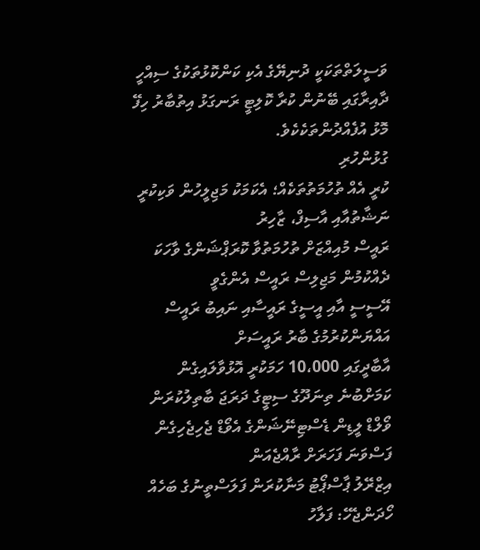ވަސީލަތްތަކަކީ ދުނިޔޭގެ އެކި ކަންކޮޅުތަކުގެ ސިއްހީ ދާއިރާގައި ބޭނުން ކުރާ ކޮލިޓީ ރަނގަޅު އިތުބާރު ހިފޭ މޮޅު އުފެއްދުންތަކެކެވެ.
ގުޅުންހުރި
ކުރީ އެއް ތުހުމަތުތަކެއް؛ އެކަމަކު މަޖިލީހުން ވަކިކުރީ ނަޝާތުއާއި އާސިފް، ޒާހިރު
ރައީސް މުއިއްޒަށް ތުހުމަތުވާ ކޮރަޕްޝަންގެ ވާހަކަ ދެއްކުމުން މަޖިލިސް ރައީސް އެންގެވީ
އޭސީސީ އާއި އީސީގެ ރައީސާއި ނައިބު ރައީސް އައްޔަންކުރުމުގެ ބާރު ރައީސަށް
އާބާދީގައި 10،000 ހަމަކުރީ އޮޅުވާލައިގެން ކަމަށްބުނެ ތިނަދޫގެ ސިޓީގެ ދަރަޖަ ބާތިލުކުރަން
ވޯލްޑް ލީޑިން ޑެސްޓިނޭޝަންގެ އެވޯޑް ޖެހިޖެހިގެން ފަސްވަނަ ފަހަރަށް ރާއްޖެއަން
އިޒްރޭލު ޕާސްޕޯޓު މަނާކުރަން ފަލަސްތީނުގެ ބަހެއް ހޯދަންޖެހޭ: ފަލާހު